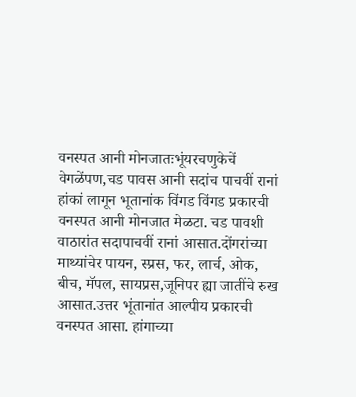वनस्पत आनी मोनजातःभूंयरचणुकेचें वेगळेंपण,चड पावस आनी सदांच पाचवीं रानां हांकां लागून भूतानांक विंगड विंगड प्रकारची वनस्पत आनी मोनजात मेळटा. चड पावशी वाठारांत सदापाचवीं रानां आसात.दोंगरांच्या माथ्यांचेर पायन, स्प्रस, फर, लार्च, ओक, बीच, मॅपल, सायप्रस,जूनिपर ह्या जातींचे रुख आसात.उत्तर भूंतानांत आल्पीय प्रकारची वनस्पत आसा. हांगाच्या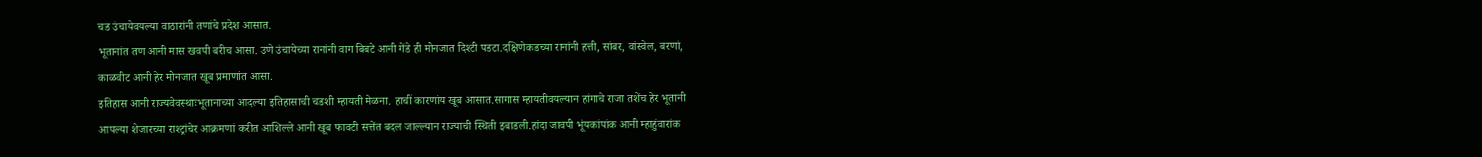चड उंचायेवयल्या वाठारांनी तणांचे प्रदेश आसात.
भूतानांत तण आनी मास खवपी बरीच आसा. उणे उंचायेच्या रानांनी वाग बिबटे आनी गेंडे ही मोनजात दिश्टी पडटा.दक्षिणेकडच्या रानांनी हत्ती, सांबर, वांस्वेल, बरणां, काळवीट आनी हेर मोनजात खूब प्रमाणांत आसा.
इतिहास आनी राज्यवेवस्थाःभूतानाच्या आदल्या इतिहासाची चडशी म्हायती मेळना. हाचीं कारणांय खूब आसात.सागास म्हायतीवयल्यान हांगाचे राजा तशेंच हेर भूतानी आपल्या शेजारच्या राश्ट्रांचेर आक्रमणां करीत आशिल्ले आनी खूब फावटी सत्तेंत बदल जाल्ल्यान राज्याची स्थिती इबाडली.हांदा जावपी भूंयकांपांक आनी म्हाहुंवारांक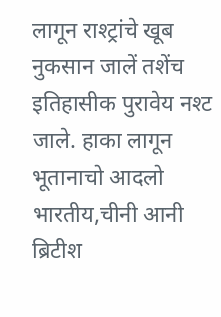लागून राश्ट्रांचे खूब नुकसान जालें तशेंच इतिहासीक पुरावेय नश्ट जाले. हाका लागून भूतानाचो आदलो भारतीय,चीनी आनी ब्रिटीश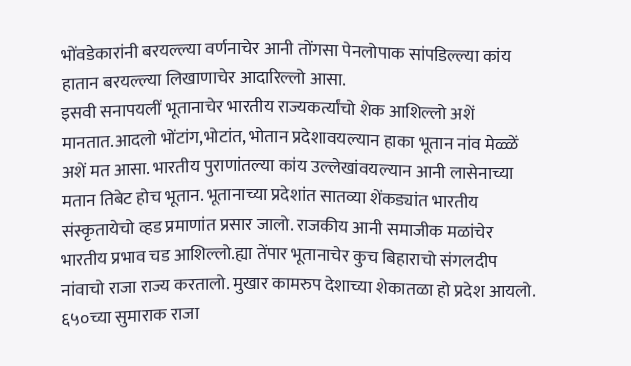भोंवडेकारांनी बरयल्ल्या वर्णनाचेर आनी तोंगसा पेनलोपाक सांपडिल्ल्या कांय हातान बरयल्ल्या लिखाणाचेर आदारिल्लो आसा.
इसवी सनापयलीं भूतानाचेर भारतीय राज्यकर्त्यांचो शेक आशिल्लो अशें मानतात.आदलो भोंटांग,भोटांत, भोतान प्रदेशावयल्यान हाका भूतान नांव मेळ्ळें अशें मत आसा. भारतीय पुराणांतल्या कांय उल्लेखांवयल्यान आनी लासेनाच्या मतान तिबेट होच भूतान. भूतानाच्या प्रदेशांत सातव्या शेंकड्यांत भारतीय संस्कृतायेचो व्हड प्रमाणांत प्रसार जालो. राजकीय आनी समाजीक मळांचेर भारतीय प्रभाव चड आशिल्लो.ह्या तेंपार भूतानाचेर कुच बिहाराचो संगलदीप नांवाचो राजा राज्य करतालो. मुखार कामरुप देशाच्या शेकातळा हो प्रदेश आयलो. ६५०च्या सुमाराक राजा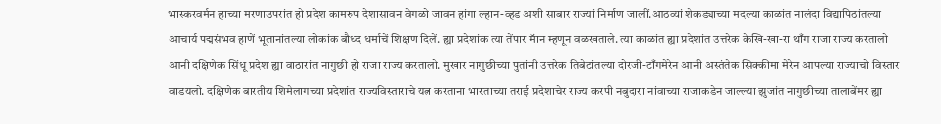भास्करवर्मन हाच्या मरणाउपरांत हो प्रदेश कामरुप देशासावन वेगळो जावन हांगा ल्हान-व्हड अशी साबार राज्यां निर्माण जालीं.आठव्यां शेकड्याच्या मदल्या काळांत नालंदा विद्यापिठांतल्या आचार्य पद्मसंभव हाणें भूतानांतल्या लोकांक बौध्द धर्माचें शिक्षण दिलें. ह्या प्रदेशांक त्या तेंपार मॅान म्हणून वळखताले. त्या काळांत ह्या प्रदेशांत उत्तरेक केखि-खा-रा थाँग राजा राज्य करतालो आनी दक्षिणेक सिंधू प्रदेश ह्या वाठारांत नागुछी हो राजा राज्य करतालो. मुखार नागुछीच्या पुतांनी उत्तरेक तिबेटांतल्या दोरजी-टाँगमेरेन आनी अस्तंतेक सिक्कीमा मेरेन आपल्या राज्याचो विस्तार वाडयलो. दक्षिणेक बारतीय शिमेलागच्या प्रदेशांत राज्यविस्ताराचे यत्न करताना भारताच्या तराई प्रदेशाचेर राज्य करपी नबुदारा नांवाच्या राजाकडेन जाल्ल्या झुजांत नागुछीच्या तालाबेंमर ह्या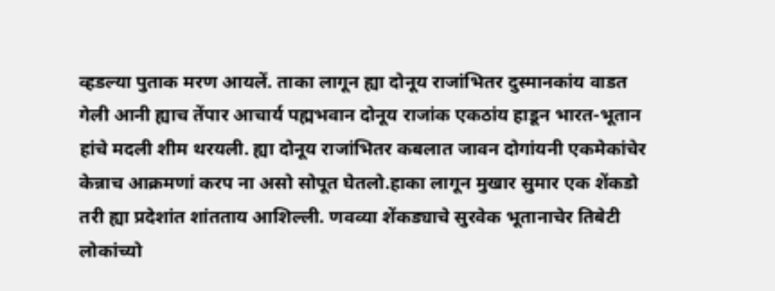व्हडल्या पुताक मरण आयलें. ताका लागून ह्या दोनूय राजांभितर दुस्मानकांय वाडत गेली आनी ह्याच तेंपार आचार्य पह्मभवान दोनूय राजांक एकठांय हाडून भारत-भूतान हांचे मदली शीम थरयली. ह्या दोनूय राजांभितर कबलात जावन दोगांयनी एकमेकांचेर केन्नाच आक्रमणां करप ना असो सोपूत घेतलो.हाका लागून मुखार सुमार एक शेंकडो तरी ह्या प्रदेशांत शांतताय आशिल्ली. णवव्या शेंकड्याचे सुरवेक भूतानाचेर तिबेटी लोकांच्यो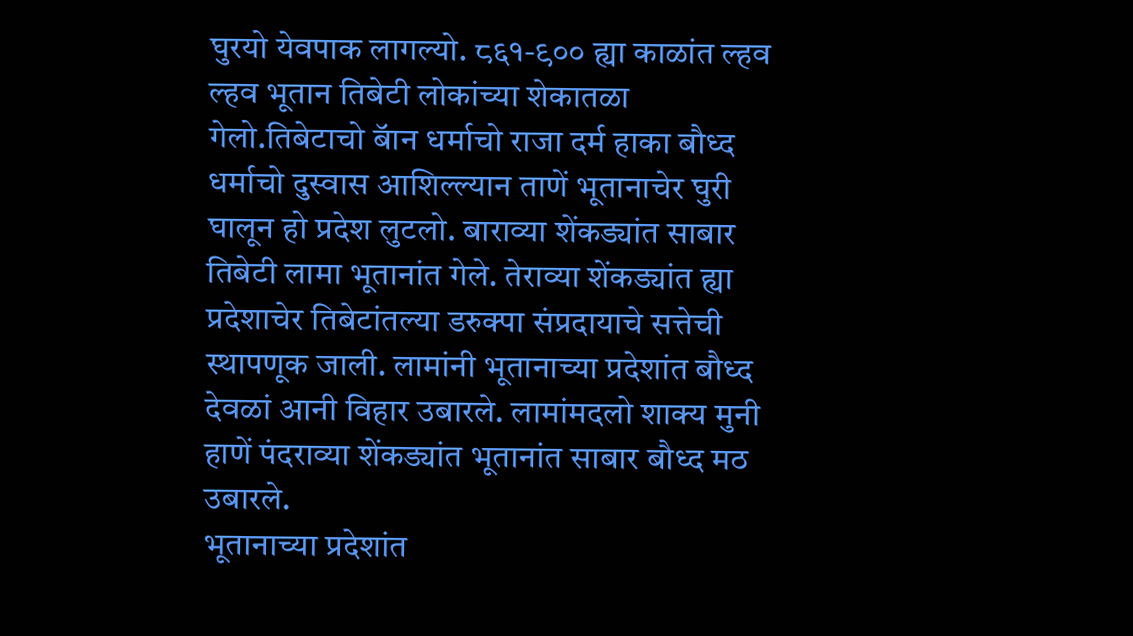घुरयो येवपाक लागल्यो. ८६१-९०० ह्या काळांत ल्हव ल्हव भूतान तिबेटी लोकांच्या शेकातळा गेलो.तिबेटाचो बॅान धर्माचो राजा दर्म हाका बौध्द धर्माचो दुस्वास आशिल्ल्यान ताणें भूतानाचेर घुरी घालून हो प्रदेश लुटलो. बाराव्या शेंकड्यांत साबार तिबेटी लामा भूतानांत गेले. तेराव्या शेंकड्यांत ह्या प्रदेशाचेर तिबेटांतल्या डरुक्पा संप्रदायाचे सत्तेची स्थापणूक जाली. लामांनी भूतानाच्या प्रदेशांत बौध्द देवळां आनी विहार उबारले. लामांमदलो शाक्य मुनी हाणें पंदराव्या शेंकड्यांत भूतानांत साबार बौध्द मठ उबारले.
भूतानाच्या प्रदेशांत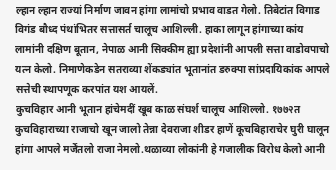ल्हान ल्हान राज्यां निर्माण जावन हांगा लामांचो प्रभाव वाडत गेलो. तिबेटांत विगाड विगंड बौध्द पंथांभितर सत्तासर्त चालूच आशिल्ली. हाका लागून हांगाच्या कांय लामांनी दक्षिण बूतान, नेपाळ आनी सिक्कीम ह्या प्रदेशांनी आपली सत्ता वाडोवपाचो यत्न केलो. निमाणेकडेन सतराव्या शेंकड्यांत भूतानांत डरुक्पा सांप्रदायिकांक आपले सत्तेची स्थापणूक करपांत यश आयलें.
कुचविहार आनी भूतान हांचेमदीं खूब काळ संघर्श चालूच आशिल्लो. १७७२त कुचविहाराच्या राजाचो खून जालो तेन्ना देवराजा शीडर हाणें कूचबिहाराचेर घुरी घालून हांगा आपले मर्जेंतलो राजा नेमलो.थळाव्या लोकांनी हे गजालीक विरोध केलो आनी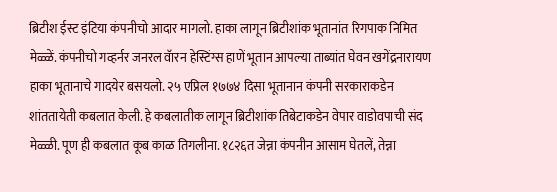ब्रिटीश ईस्ट इंटिया कंपनीचो आदार मागलो. हाका लागून ब्रिटीशांक भूतानांत रिगपाक निमित मेळ्ळें. कंपनीचो गव्हर्नर जनरल वॅारन हेस्टिंग्स हाणें भूतान आपल्या ताब्यांत घेवन खगेंद्रनारायण हाका भूतानाचे गादयेर बसयलो. २५ एप्रिल १७७४ दिसा भूतानान कंपनी सरकाराकडेन शांततायेती कबलात केली. हे कबलातीक लागून ब्रिटीशांक तिबेटाकडेन वेपार वाडोवपाची संद मेळ्ळी. पूण ही कबलात कूब काळ तिगलीना. १८२६त जेन्ना कंपनीन आसाम घेतलें, तेन्ना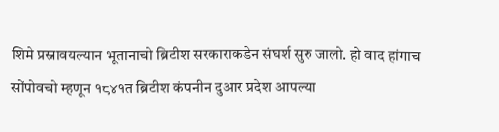शिमे प्रस्नावयल्यान भूतानाचो ब्रिटीश सरकाराकडेन संघर्श सुरु जालो. हो वाद हांगाच सोंपोवचो म्हणून १८४१त ब्रिटीश कंपनीन दुआर प्रदेश आपल्या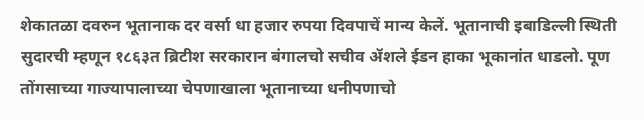शेकातळा दवरुन भूतानाक दर वर्सा धा हजार रुपया दिवपाचें मान्य केलें. भूतानाची इबाडिल्ली स्थिती सुदारची म्हणून १८६३त ब्रिटीश सरकारान बंगालचो सचीव ॲशले ईडन हाका भूकानांत धाडलो. पूण तोंगसाच्या गाज्यापालाच्या चेपणाखाला भूतानाच्या धनीपणाचो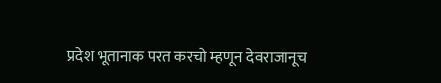प्रदेश भूतानाक परत करचो म्हणून देवराजानूच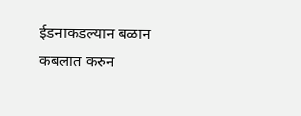ईडनाकडल्यान बळान कबलात करुन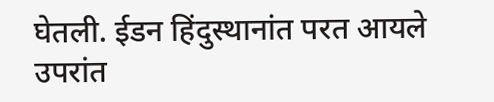घेतली. ईडन हिंदुस्थानांत परत आयले उपरांत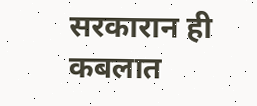सरकारान ही कबलात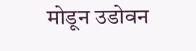मोडून उडोवन